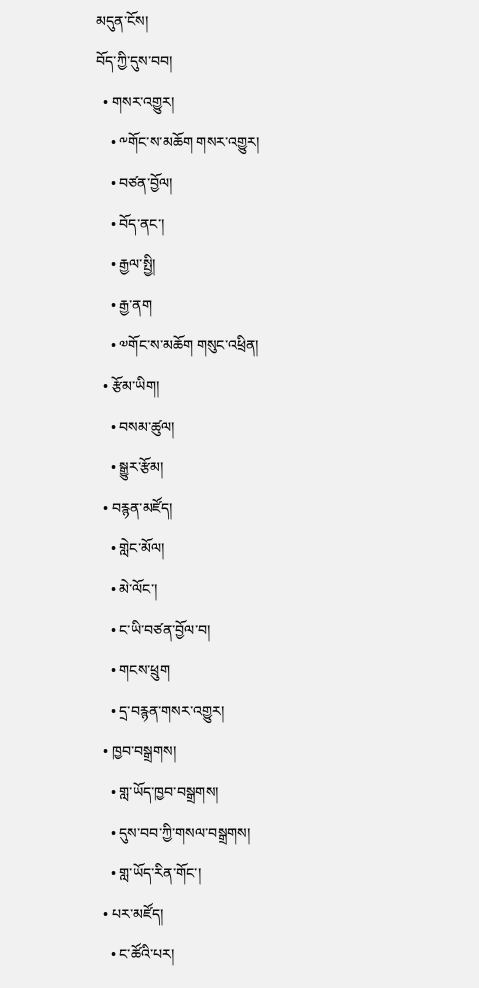མདུན་ངོས།
བོད་ཀྱི་དུས་བབ།
  • གསར་འགྱུར།
    • ༸གོང་ས་མཆོག གསར་འགྱུར།
    • བཙན་བྱོལ།
    • བོད་ནང་།
    • རྒྱལ་སྤྱི།
    • རྒྱ་ནག
    • ༧གོང་ས་མཆོག གསུང་འཕྲིན།
  • རྩོམ་ཡིག།
    • བསམ་ཚུལ།
    • སྒྱུར་རྩོམ།
  • བརྙན་མཛོད།
    • གླེང་མོལ།
    • མེ་ལོང་།
    • ང་ཡི་བཙན་བྱོལ་བ།
    • གངས་ཕྲུག
    • དྲ་བརྙན་གསར་འགྱུར།
  • ཁྱབ་བསྒྲགས།
    • གླ་ཡོད་ཁྱབ་བསྒྲགས།
    • དུས་བབ་ཀྱི་གསལ་བསྒྲགས།
    • གླ་ཡོད་རིན་གོང་།
  • པར་མཛོད།
    • ང་ཚོའི་པར།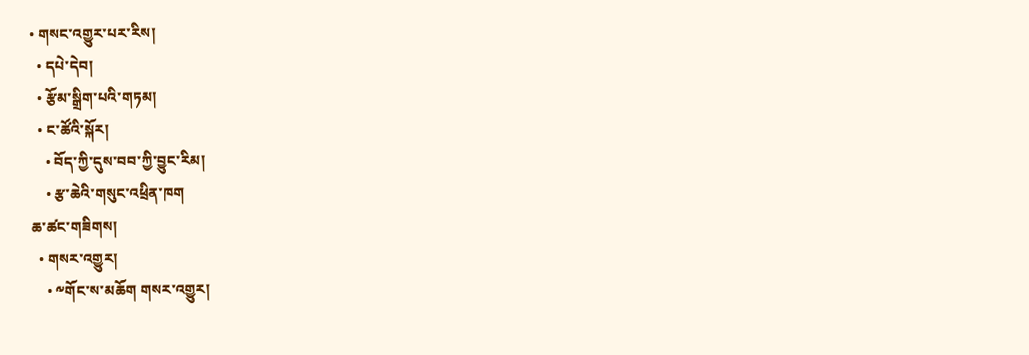• གསང་འགྱུར་པར་རིས།
  • དཔེ་དེབ།
  • རྩོམ་སྒྲིག་པའི་གཏམ།
  • ང་ཚོའི་སྐོར།
    • བོད་ཀྱི་དུས་བབ་ཀྱི་བྱུང་རིམ།
    • རྩ་ཆེའི་གསུང་འཕྲིན་ཁག
ཆ་ཚང་གཟིགས།
  • གསར་འགྱུར།
    • ༸གོང་ས་མཆོག གསར་འགྱུར།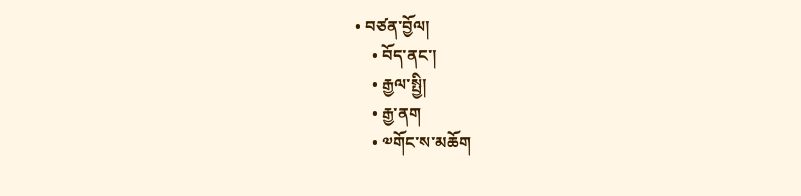• བཙན་བྱོལ།
    • བོད་ནང་།
    • རྒྱལ་སྤྱི།
    • རྒྱ་ནག
    • ༧གོང་ས་མཆོག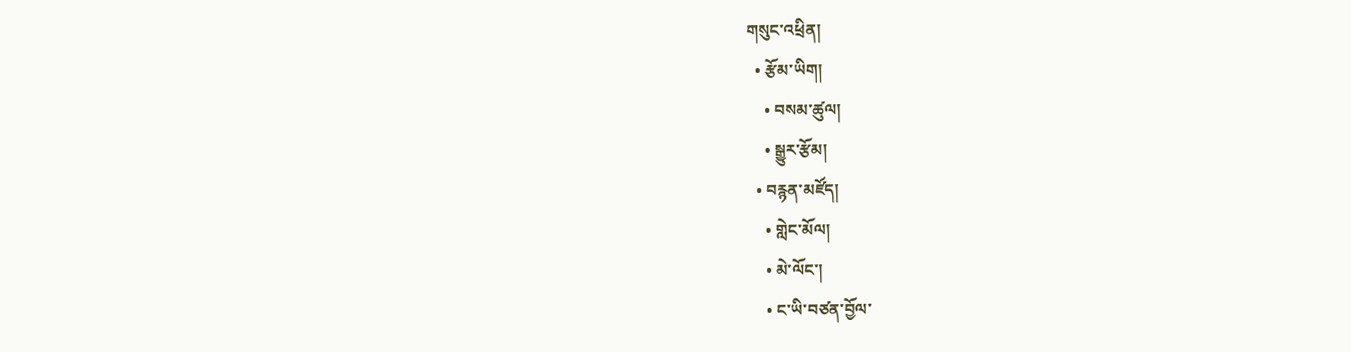གསུང་འཕྲིན།
  • རྩོམ་ཡིག།
    • བསམ་ཚུལ།
    • སྒྱུར་རྩོམ།
  • བརྙན་མཛོད།
    • གླེང་མོལ།
    • མེ་ལོང་།
    • ང་ཡི་བཙན་བྱོལ་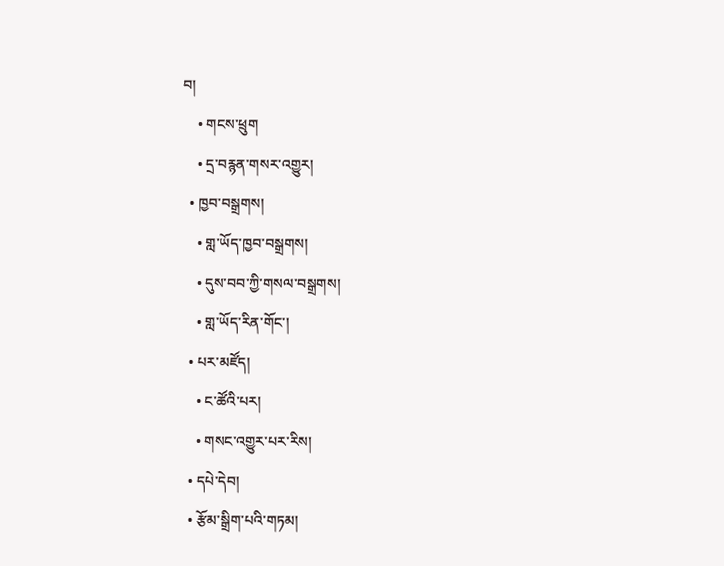བ།
    • གངས་ཕྲུག
    • དྲ་བརྙན་གསར་འགྱུར།
  • ཁྱབ་བསྒྲགས།
    • གླ་ཡོད་ཁྱབ་བསྒྲགས།
    • དུས་བབ་ཀྱི་གསལ་བསྒྲགས།
    • གླ་ཡོད་རིན་གོང་།
  • པར་མཛོད།
    • ང་ཚོའི་པར།
    • གསང་འགྱུར་པར་རིས།
  • དཔེ་དེབ།
  • རྩོམ་སྒྲིག་པའི་གཏམ།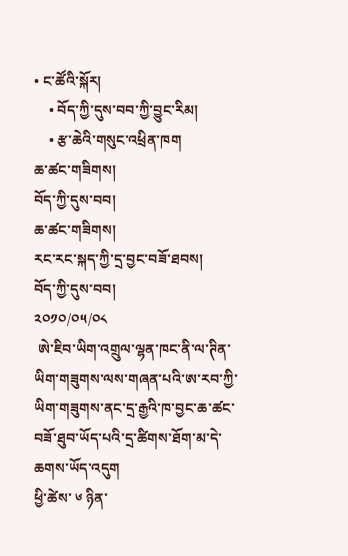• ང་ཚོའི་སྐོར།
    • བོད་ཀྱི་དུས་བབ་ཀྱི་བྱུང་རིམ།
    • རྩ་ཆེའི་གསུང་འཕྲིན་ཁག
ཆ་ཚང་གཟིགས།
བོད་ཀྱི་དུས་བབ།
ཆ་ཚང་གཟིགས།
རང་རང་སྐད་ཀྱི་དྲ་བྱང་བཟོ་ཐབས།
བོད་ཀྱི་དུས་བབ།
༢༠༡༠/༠༥/༠༨
 ཨེ་ཇིབ་ཡིག་འགྲུལ་ལྷན་ཁང་ནི་ལ་ཊིན་ཡིག་གཟུགས་ལས་གཞན་པའི་ཨ་རབ་ཀྱི་ཡིག་གཟུགས་ནང་དྲ་རྒྱའི་ཁ་བྱང་ཆ་ཚང་བཟོ་ཐུབ་ཡོད་པའི་དྲ་ཚིགས་ཐོག་མ་དེ་ཆགས་ཡོད་འདུག
ཕྱི་ཚེས་ ༦ ཉིན་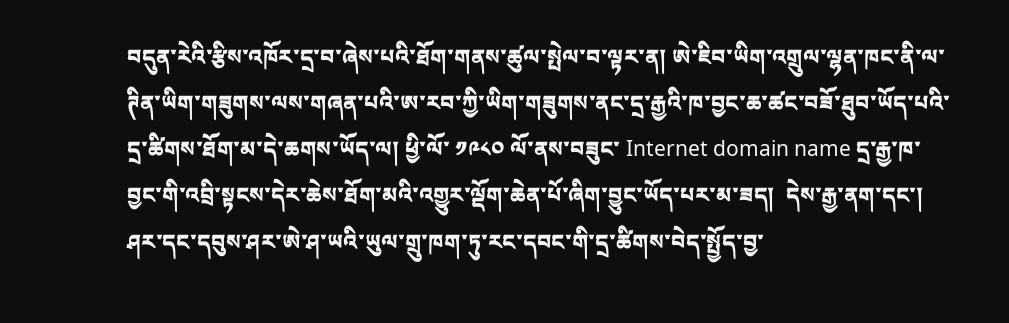བདུན་རེའི་རྩིས་འཁོར་དྲ་བ་ཞེས་པའི་ཐོག་གནས་ཚུལ་སྤེལ་བ་ལྟར་ན། ཨེ་ཇིབ་ཡིག་འགྲུལ་ལྷན་ཁང་ནི་ལ་ཊིན་ཡིག་གཟུགས་ལས་གཞན་པའི་ཨ་རབ་ཀྱི་ཡིག་གཟུགས་ནང་དྲ་རྒྱའི་ཁ་བྱང་ཆ་ཚང་བཟོ་ཐུབ་ཡོད་པའི་དྲ་ཚིགས་ཐོག་མ་དེ་ཆགས་ཡོད་ལ། ཕྱི་ལོ་ ༡༩༨༠ ལོ་ནས་བཟུང་ Internet domain name དྲ་རྒྱ་ཁ་བྱང་གི་འབྲི་སྟངས་དེར་ཆེས་ཐོག་མའི་འགྱུར་ལྡོག་ཆེན་པོ་ཞིག་བྱུང་ཡོད་པར་མ་ཟད།  དེས་རྒྱ་ནག་དང་། ཤར་དང་དབུས་ཤར་ཨེ་ཤ་ཡའི་ཡུལ་གྲུ་ཁག་ཏུ་རང་དབང་གི་དྲ་ཚིགས་བེད་སྤྱོད་བྱ་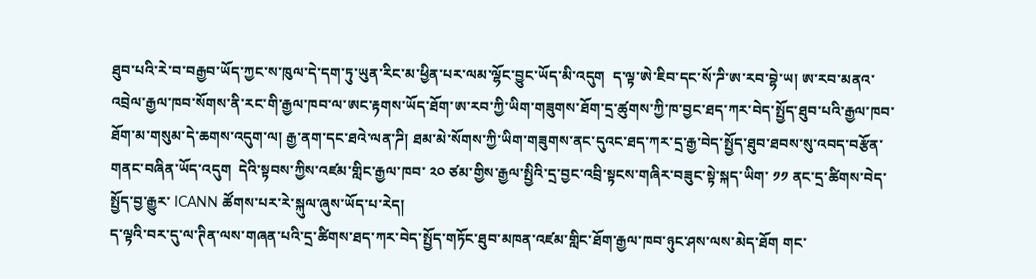ཐུབ་པའི་རེ་བ་བརྒྱབ་ཡོད་ཀྱང་ས་ཁུལ་དེ་དག་ཏུ་ཡུན་རིང་མ་ཕྱིན་པར་ལམ་ལྷོང་བྱུང་ཡོད་མི་འདུག  ད་ལྟ་ཨེ་ཇིབ་དང་སོ་ཌི་ཨ་རབ་བྷེ་ཡ། ཨ་རབ་མནའ་འབྲེལ་རྒྱལ་ཁབ་སོགས་ནི་རང་གི་རྒྱལ་ཁབ་ལ་ཨང་རྟགས་ཡོད་ཐོག་ཨ་རབ་ཀྱི་ཡིག་གཟུགས་ཐོག་དྲ་ཚུགས་ཀྱི་ཁ་བྱང་ཐད་ཀར་བེད་སྤྱོད་ཐུབ་པའི་རྒྱལ་ཁབ་ཐོག་མ་གསུམ་དེ་ཆགས་འདུག་ལ། རྒྱ་ནག་དང་ཐའེ་ལན་ཌི། ཐམ་མེ་སོགས་ཀྱི་ཡིག་གཟུགས་ནང་དུའང་ཐད་ཀར་དྲ་རྒྱ་བེད་སྤྱོད་ཐུབ་ཐབས་སུ་འབད་བརྩོན་གནང་བཞིན་ཡོད་འདུག  དེའི་སྟབས་ཀྱིས་འཛམ་གླིང་རྒྱལ་ཁབ་ ༢༠ ཙམ་གྱིས་རྒྱལ་སྤྱིའི་དྲ་བྱང་འབྲི་སྟངས་གཞིར་བཟུང་སྟེ་སྐད་ཡིག་ ༡༡ ནང་དྲ་ཚིགས་བེད་སྤྱོད་བྱ་རྒྱུར་ ICANN ཚོགས་པར་རེ་སྐུལ་ཞུས་ཡོད་པ་རེད།
ད་ལྟའི་བར་དུ་ལ་ཊིན་ལས་གཞན་པའི་དྲ་ཚིགས་ཐད་ཀར་བེད་སྤྱོད་གཏོང་ཐུབ་མཁན་འཛམ་གླིང་ཐོག་རྒྱལ་ཁབ་ཉུང་ཤས་ལས་མེད་ཐོག གང་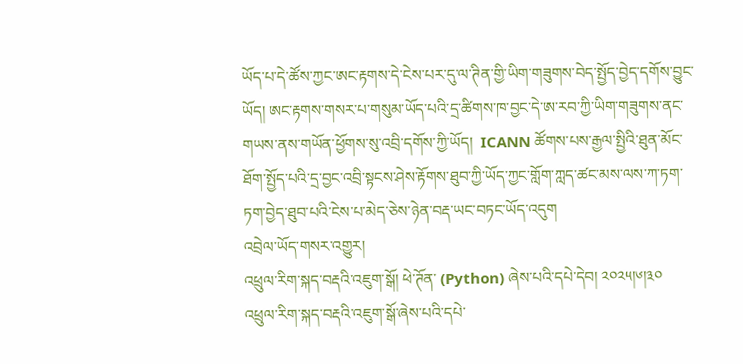ཡོད་པ་དེ་ཚོས་ཀྱང་ཨང་རྟགས་དེ་ངེས་པར་དུ་ལ་ཊིན་གྱི་ཡིག་གཟུགས་བེད་སྤྱོད་བྱེད་དགོས་བྱུང་ཡོད། ཨང་རྟགས་གསར་པ་གསུམ་ཡོད་པའི་དྲ་ཚིགས་ཁ་བྱང་དེ་ཨ་རབ་ཀྱི་ཡིག་གཟུགས་ནང་གཡས་ནས་གཡོན་ཕྱོགས་སུ་འབྲི་དགོས་ཀྱི་ཡོད།  ICANN ཚོགས་པས་རྒྱལ་སྤྱིའི་ཐུན་མོང་ཐོག་སྤྱོད་པའི་དྲ་བྱང་འབྲི་སྟངས་ཤེས་རྟོགས་ཐུབ་ཀྱི་ཡོད་ཀྱང་གློག་ཀླད་ཚང་མས་ལས་ཀ་ཏག་ཏག་བྱེད་ཐུབ་པའི་ངེས་པ་མེད་ཅེས་ཉེན་བརྡ་ཡང་བཏང་ཡོད་འདུག
འབྲེལ་ཡོད་གསར་འགྱུར།
འཕྲུལ་རིག་སྐད་བརྡའི་འཇུག་སྒོ། ཕེ་ཊོན་ (Python) ཞེས་པའི་དཔེ་དེབ། ༢༠༢༥།༦།༣༠
འཕྲུལ་རིག་སྐད་བརྡའི་འཇུག་སྒོ་ཞེས་པའི་དཔེ་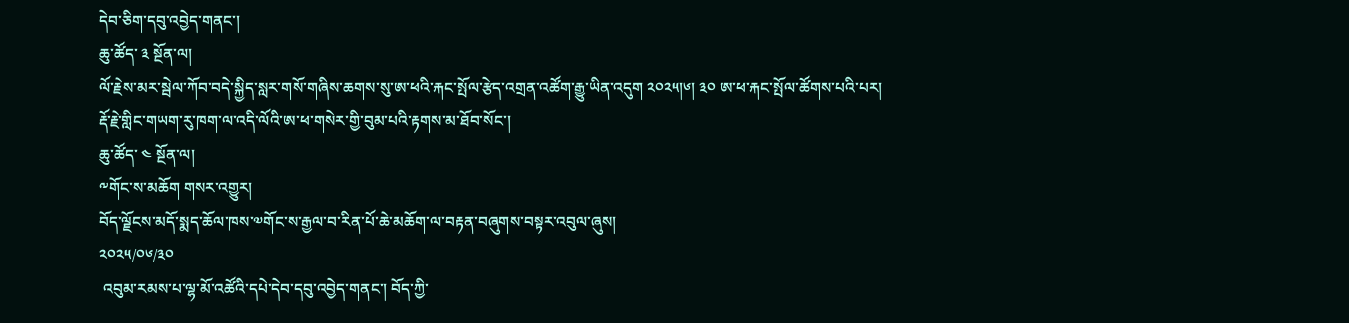དེབ་ཅིག་དབུ་འབྱེད་གནང་།
ཆུ་ཚོད་ ༣ སྔོན་ལ།
ལོ་རྗེས་མར་སྦེལ་ཀོབ་བདེ་སྐྱིད་སླར་གསོ་གཞིས་ཆགས་སུ་ཨ་ཕའི་རྐང་སྤོལ་རྩེད་འགྲན་འཚོག་རྒྱུ་ཡིན་འདུག ༢༠༢༥།༦། ༣༠ ཨ་ཕ་རྐང་སྤོལ་ཚོགས་པའི་པར།
རྡོ་རྗེ་གླིང་གཡག་རུ་ཁག་ལ་འདི་ལོའི་ཨ་ཕ་གསེར་གྱི་བུམ་པའི་རྟགས་མ་ཐོབ་སོང་།
ཆུ་ཚོད་ ༤ སྔོན་ལ།
༸གོང་ས་མཆོག གསར་འགྱུར།
བོད་ལྗོངས་མདོ་སྨད་ཆོལ་ཁས་༧གོང་ས་རྒྱལ་བ་རིན་པོ་ཆེ་མཆོག་ལ་བརྟན་བཞུགས་བསྟར་འབུལ་ཞུས།
༢༠༢༥/༠༦/༣༠
 འབུམ་རམས་པ་ལྷ་མོ་འཚོའི་དཔེ་དེབ་དབུ་འབྱེད་གནང་། བོད་ཀྱི་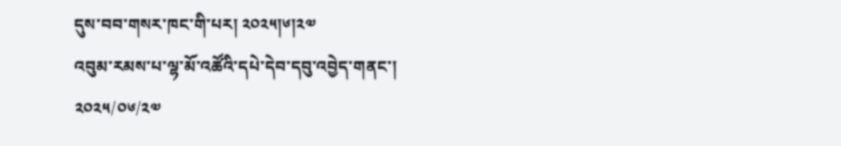དུས་བབ་གསར་ཁང་གི་པར། ༢༠༢༥།༦།༢༧
འབུམ་རམས་པ་ལྷ་མོ་འཚོའི་དཔེ་དེབ་དབུ་འབྱེད་གནང་།
༢༠༢༥/༠༦/༢༧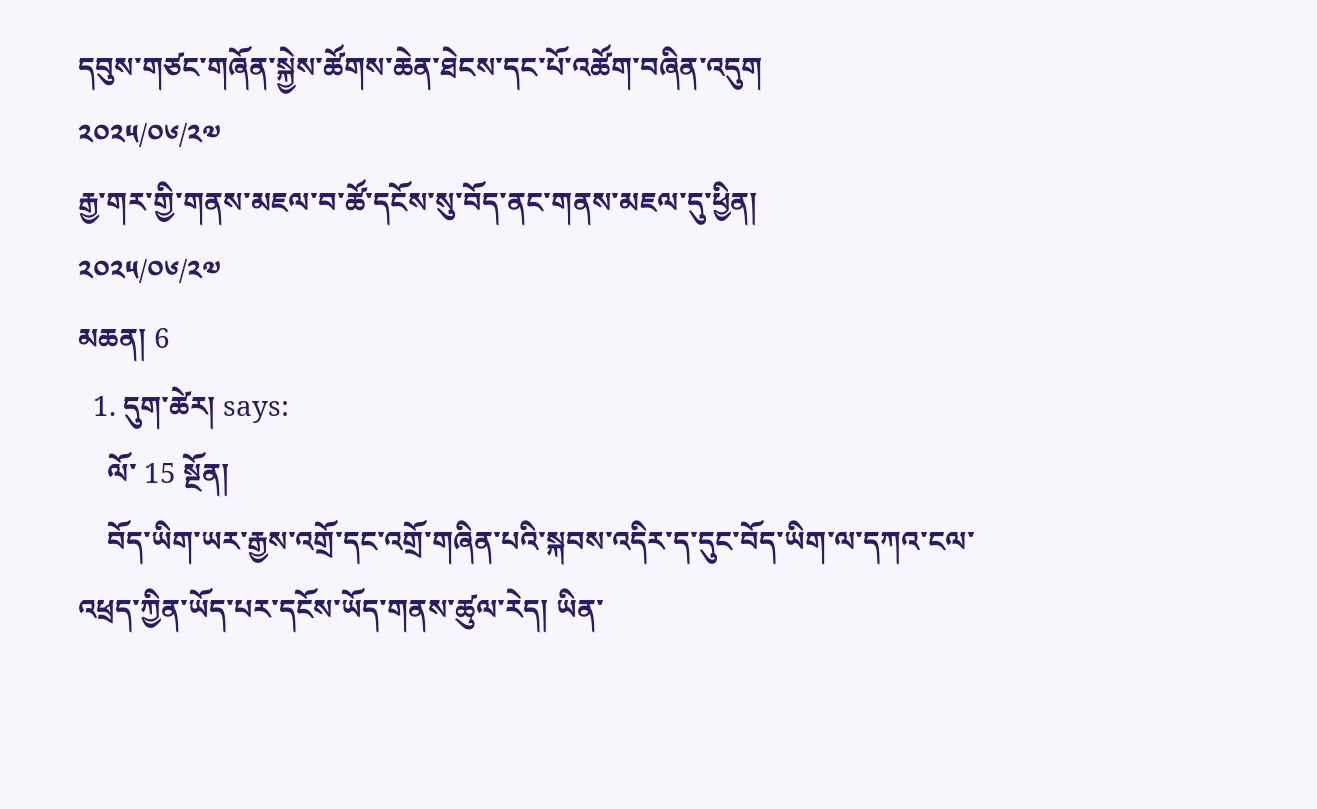དབུས་གཙང་གཞོན་སྐྱེས་ཚོགས་ཆེན་ཐེངས་དང་པོ་འཚོག་བཞིན་འདུག
༢༠༢༥/༠༦/༢༧
རྒྱ་གར་གྱི་གནས་མཇལ་བ་ཚོ་དངོས་སུ་བོད་ནང་གནས་མཇལ་དུ་ཕྱིན།
༢༠༢༥/༠༦/༢༧
མཆན། 6
  1. དུག་ཚེར། says:
    ལོ་ 15 སྔོན།
    བོད་ཡིག་ཡར་རྒྱས་འགྲོ་དང་འགྲོ་གཞིན་པའི་སྐབས་འདིར་ད་དུང་བོད་ཡིག་ལ་དཀའ་ངལ་འཕྲད་ཀྱིན་ཡོད་པར་དངོས་ཡོད་གནས་ཚུལ་རེད། ཡིན་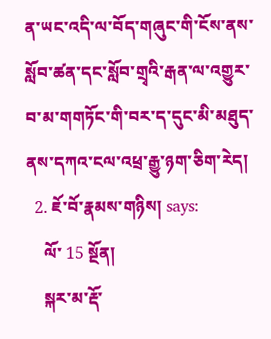ན་ཡང་འདི་ལ་བོད་གཞུང་གི་ངོས་ནས་སློབ་ཚན་དང་སློབ་གྲྭའི་རྒན་ལ་འགྱུར་བ་མ་གགཏོང་གི་བར་ད་དུང་མི་མཐུད་ནས་དཀའ་ངལ་འཕྲ་རྒྱུ་ཉག་ཅིག་རེད།
  2. ཇོ་བོ་རྣམས་གཉིས། says:
    ལོ་ 15 སྔོན།
    སྐར་མ་རྡོ་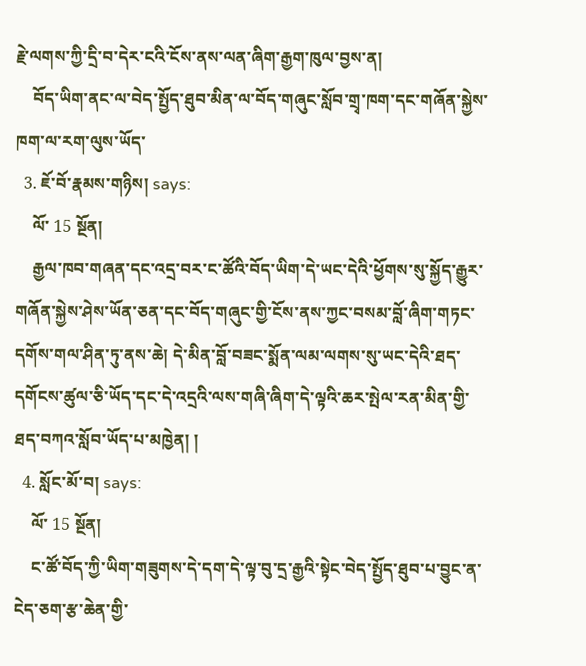རྗེ་ལགས་ཀྱི་དྲི་བ་དེར་ངའི་ངོས་ནས་ལན་ཞིག་རྒྱག་ཁུལ་བྱས་ན།
    བོད་ཡིག་ནང་ལ་བེད་སྤྱོད་ཐུབ་མིན་ལ་བོད་གཞུང་སློབ་གྲྭ་ཁག་དང་གཞོན་སྐྱེས་ཁག་ལ་རག་ལུས་ཡོད་
  3. ཇོ་བོ་རྣམས་གཉིས། says:
    ལོ་ 15 སྔོན།
    རྒྱལ་ཁབ་གཞན་དང་འདྲ་བར་ང་ཚོའི་བོད་ཡིག་དེ་ཡང་དེའི་ཕྱོགས་སུ་སྐྱོད་རྒྱུར་གཞོན་སྐྱེས་ཤེས་ཡོན་ཅན་དང་བོད་གཞུང་གྱི་ངོས་ནས་ཀྱང་བསམ་བློ་ཞིག་གཏང་དགོས་གལ་ཤིན་ཏུ་ནས་ཆེ། དེ་མིན་བློ་བཟང་སྨོན་ལམ་ལགས་སུ་ཡང་དེའི་ཐད་དགོངས་ཚུལ་ཅི་ཡོད་དང་དེ་འདྲའི་ལས་གཞི་ཞིག་དེ་ལྟའི་ཆར་སྤེལ་རན་མིན་གྱི་ཐད་བཀའ་སློབ་ཡོད་པ་མཁྱེན། །
  4. སློང་མོ་བ། says:
    ལོ་ 15 སྔོན།
    ང་ཚོ་བོད་ཀྱི་ཡིག་གཟུགས་དེ་དག་དེ་ལྟ་བུ་དྲ་རྒྱའི་སྟེང་བེད་སྤྱོད་ཐུབ་པ་བྱུང་ན་ངེད་ཅག་རྩ་ཆེན་གྱི་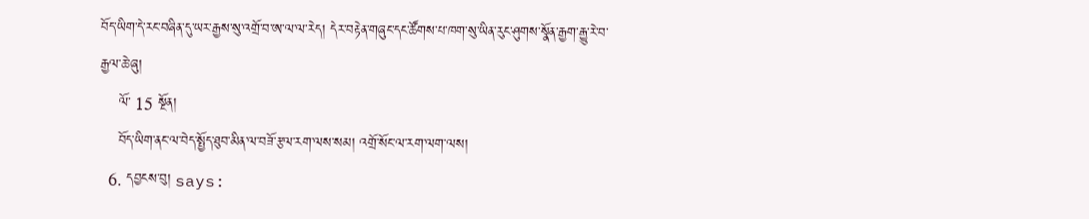བོད་ཡིག་དེ་རང་བཞིན་དུ་ཡར་རྒྱས་སུ་འགྲོ་བ་ཨ་ལ་ལ་རེད། དེར་བརྟེན་གཞུང་དང་ཚོགས་པ་ཁག་སུ་ཡིན་རུང་ཤུགས་སྣོན་རྒྱག་རྒྱུ་རེ་བ་རྒྱལ་ཆེ་ཞུ།
    ལོ་ 15 སྔོན།
    བོད་ཡིག་ནང་ལ་བེད་སྤྱོད་ཐུབ་མིན་ལ་བཟོ་རྩལ་རག་ལས་སམ། འགྲོ་སོང་ལ་རག་ལག་ལས།
  6. དབྱངས་བུ། says: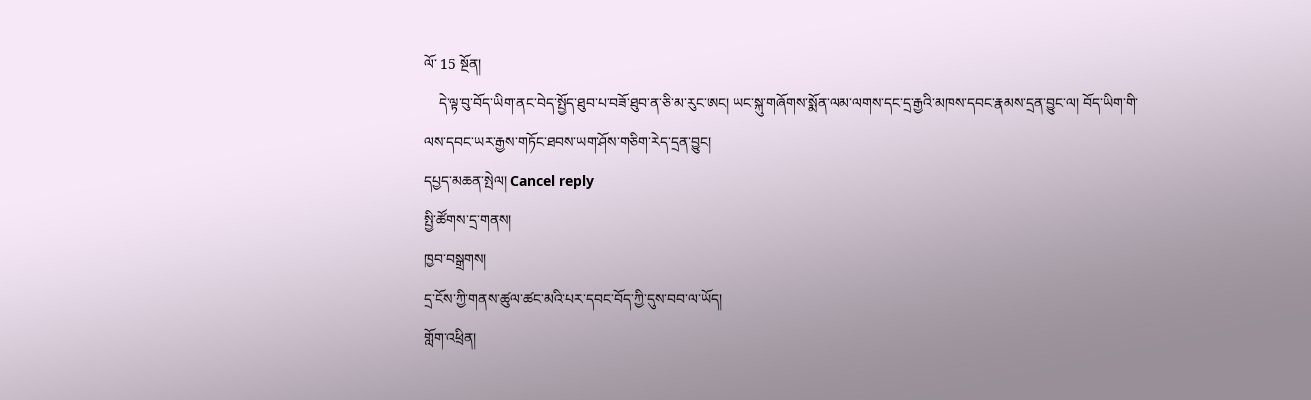ལོ་ 15 སྔོན།
    དེ་ལྟ་བུ་བོད་ཡིག་ནང་བེད་སྤྱོད་ཐུབ་པ་བཟོ་ཐུབ་ན་ཅི་མ་རུང་ཨང། ཡང་སྐུ་གཞོགས་སྨོན་ལམ་ལགས་དང་དྲ་རྒྱའི་མཁས་དབང་རྣམས་དྲན་བྱུང་ལ། བོད་ཡིག་གི་ལས་དབང་ཡར་རྒྱས་གཏོང་ཐབས་ཡག་ཤོས་གཅིག་རེད་དྲན་བྱུང།
དཔྱད་མཆན་སྤེལ། Cancel reply
སྤྱི་ཚོགས་དྲ་གནས།
ཁྱབ་བསྒྲགས།
དྲ་ངོས་ཀྱི་གནས་ཚུལ་ཚང་མའི་པར་དབང་བོད་ཀྱི་དུས་བབ་ལ་ཡོད།
གློག་འཕྲིན།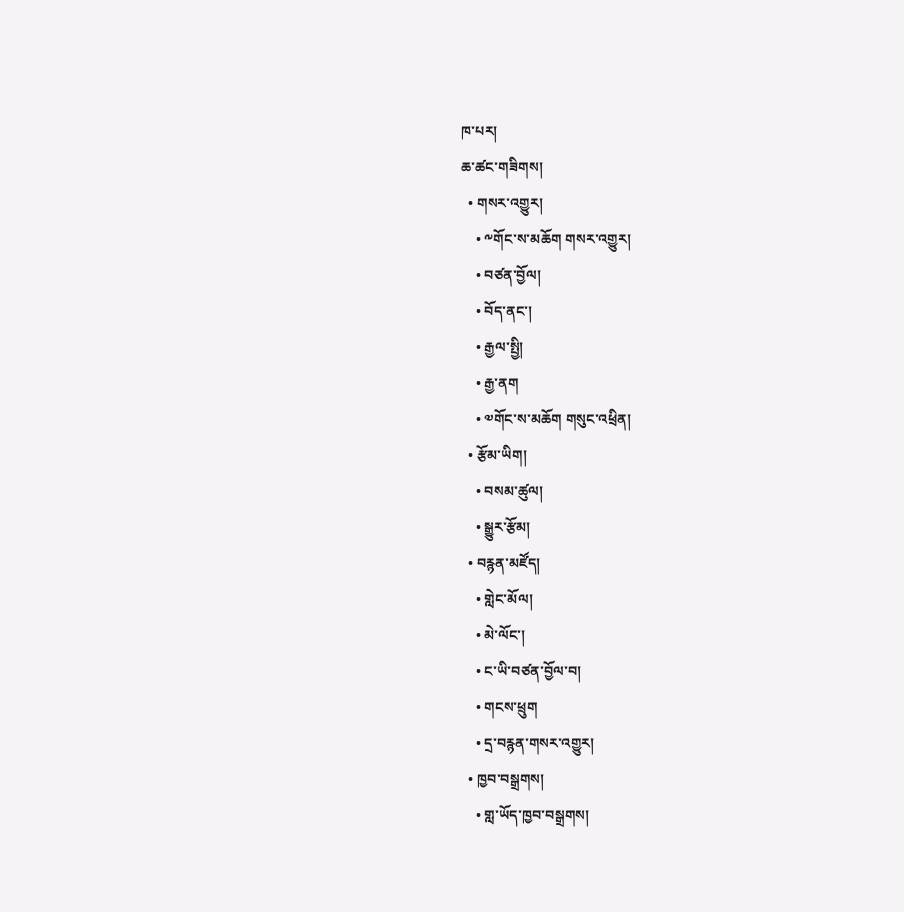ཁ་པར།
ཆ་ཚང་གཟིགས།
  • གསར་འགྱུར།
    • ༸གོང་ས་མཆོག གསར་འགྱུར།
    • བཙན་བྱོལ།
    • བོད་ནང་།
    • རྒྱལ་སྤྱི།
    • རྒྱ་ནག
    • ༧གོང་ས་མཆོག གསུང་འཕྲིན།
  • རྩོམ་ཡིག།
    • བསམ་ཚུལ།
    • སྒྱུར་རྩོམ།
  • བརྙན་མཛོད།
    • གླེང་མོལ།
    • མེ་ལོང་།
    • ང་ཡི་བཙན་བྱོལ་བ།
    • གངས་ཕྲུག
    • དྲ་བརྙན་གསར་འགྱུར།
  • ཁྱབ་བསྒྲགས།
    • གླ་ཡོད་ཁྱབ་བསྒྲགས།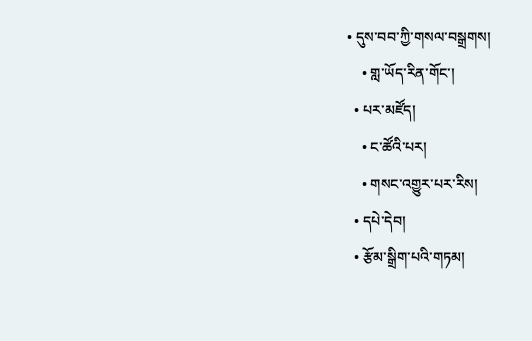• དུས་བབ་ཀྱི་གསལ་བསྒྲགས།
    • གླ་ཡོད་རིན་གོང་།
  • པར་མཛོད།
    • ང་ཚོའི་པར།
    • གསང་འགྱུར་པར་རིས།
  • དཔེ་དེབ།
  • རྩོམ་སྒྲིག་པའི་གཏམ།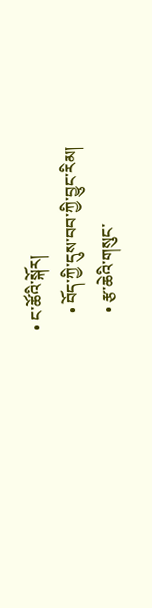• ང་ཚོའི་སྐོར།
    • བོད་ཀྱི་དུས་བབ་ཀྱི་བྱུང་རིམ།
    • རྩ་ཆེའི་གསུང་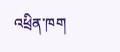འཕྲིན་ཁག